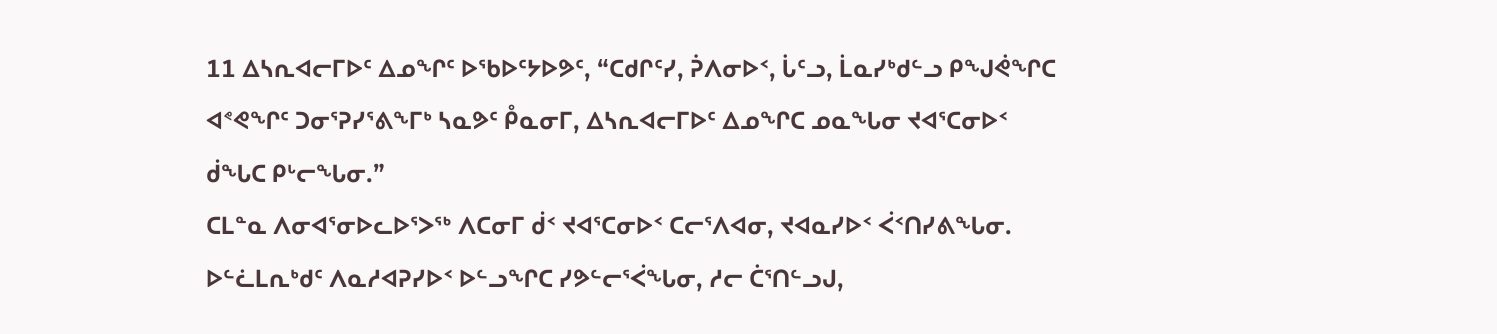11 ᐃᓴᕆᐊᓕᒥᐅᑦ ᐃᓄᖏᑦ ᐅᖃᐅᑦᔭᐅᕗᑦ, “ᑕᑯᒋᑦᓯ, ᕉᐱᓂᐅᑉ, ᒑᑦᓗ, ᒫᓇᓯᒃᑯᓪᓗ ᑭᖑᕚᖏᑕ ᐊᕝᕙᖏᑦ ᑐᓂᕐᕈᓯᕐᕕᖕᒥᒃ ᓴᓇᕗᑦ ᑬᓇᓂᒥ, ᐃᓴᕆᐊᓕᒥᐅᑦ ᐃᓄᖏᑕ ᓄᓇᖓᓂ ᔪᐊᕐᑕᓂᐅᑉ ᑰᖓᑕ ᑭᒡᓕᖓᓂ.”
ᑕᒪᓐᓇ ᐱᓂᐊᕐᓂᐅᓚᐅᕐᐳᖅ ᐱᑕᓂᒥ ᑰᑉ ᔪᐊᕐᑕᓂᐅᑉ ᑕᓕᕐᐱᐊᓂ, ᔪᐊᓇᓯᐅᑉ ᐹᑉᑎᓯᕕᖓᓂ.
ᐅᓪᓛᒪᕆᒃᑯᑦ ᐱᓇᓱᐊᕈᓯᐅᑉ ᐅᓪᓗᖏᑕ ᓯᕗᓪᓕᕐᐹᖓᓂ, ᓱᓕ ᑖᕐᑎᓪᓗᒍ,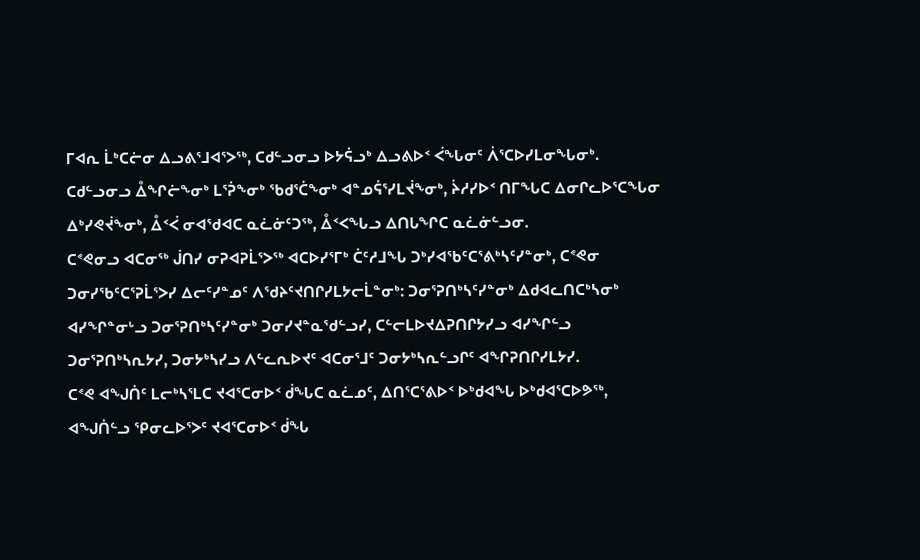ᒥᐊᕆ ᒫᒃᑕᓖᓂ ᐃᓗᕕᕐᒧᐊᕐᐳᖅ, ᑕᑯᓪᓗᓂᓗ ᐅᔭᕌᓗᒃ ᐃᓗᕕᐅᑉ ᐹᖓᓂᑦ ᐲᕐᑕᐅᓯᒪᓂᖓᓂᒃ.
ᑕᑯᓪᓗᓂᓗ ᐂᖏᓖᖕᓂᒃ ᒪᕐᕉᖕᓂᒃ ᖃᑯᕐᑖᖕᓂᒃ ᐊᓐᓄᕌᕐᓯᒪᔫᖕᓂᒃ, ᔩᓱᓯᐅᑉ ᑎᒥᖓᑕ ᐃᓂᒋᓚᐅᕐᑕᖓᓂ ᐃᒃᓯᕙᔫᖕᓂᒃ, ᐂᑉᐹ ᓂᐊᖁᐊᑕ ᓇᓛᓃᑦᑐᖅ, ᐂᑉᐸᖓᓗ ᐃᑎᒐᖏᑕ ᓇᓛᓃᓪᓗᓂ.
ᑕᕝᕙᓂᓗ ᐊᑕᓂᖅ ᒎᑎᓯ ᓂᕈᐊᕈᒫᕐᐳᖅ ᐊᑕᐅᓯᕐᒥᒃ ᑖᑦᓱᒧᖓ ᑐᒃᓯᐊᖃᑦᑕᕐᕕᒃᓴᑦᓯᓐᓂᒃ, ᑕᕝᕙᓂ ᑐᓂᓯᖃᑦᑕᕐᕈᒫᕐᐳᓯ ᐃᓕᑦᓯᓐᓄᑦ ᐱᖁᔨᑦᔪᑎᒋᓯᒪᔭᓕᒫᓐᓂᒃ: ᑐᓂᕐᕈᑎᒃᓴᑦᓯᓐᓂᒃ ᐃᑯᐊᓚᑎᑕᒃᓴᓂᒃ ᐊᓯᖏᓐᓂᒡᓗ ᑐᓂᕐᕈᑎᒃᓴᑦᓯᓐᓂᒃ ᑐᓂᓯᔪᓐᓇᖁᓪᓗᓯ, ᑕᓪᓕᒪᐅᔪᐃᕈᑎᒋᔭᓯᓗ ᐊᓯᖏᓪᓗ ᑐᓂᕐᕈᑎᒃᓴᕆᔭᓯ, ᑐᓂᔭᒃᓴᓯᓗ ᐱᓪᓚᕆᐅᔪᑦ ᐊᑕᓂᕐᒧᑦ ᑐᓂᔭᒃᓴᕆᓪᓗᒋᑦ ᐊᖏᕈᑎᒋᓯᒪᔭᓯ.
ᑕᕝᕙ ᐊᖑᑏᑦ ᒪᓕᒃᓴᕐᒪᑕ ᔪᐊᕐᑕᓂᐅᑉ ᑰᖓᑕ ᓇᓛᓄᑦ, ᐃᑎᕐᑕᕐᕕᐅᑉ ᐅᒃᑯᐊᖓ ᐅᒃᑯᐊᕐᑕᐅᕗᖅ, ᐊᖑᑏᓪᓗ ᕿᓂᓚᐅᕐᐳᑦ ᔪᐊᕐᑕᓂᐅᑉ ᑰᖓ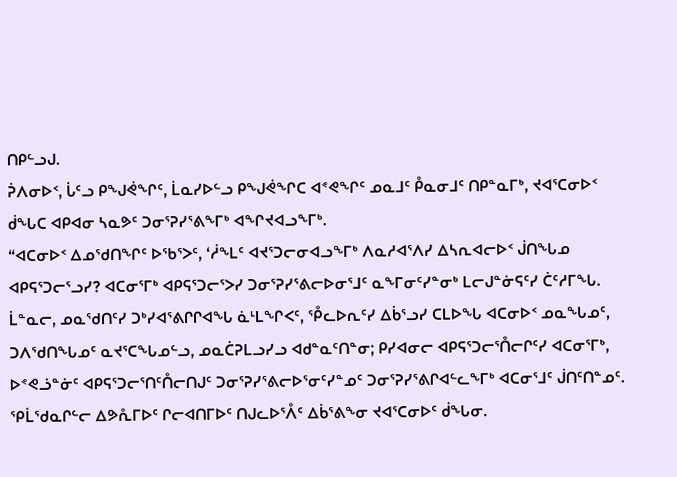ᑎᑭᓪᓗᒍ.
ᕉᐱᓂᐅᑉ, ᒑᑦᓗ ᑭᖑᕚᖏᑦ, ᒫᓇᓯᐅᓪᓗ ᑭᖑᕚᖏᑕ ᐊᕝᕙᖏᑦ ᓄᓇᒧᑦ ᑬᓇᓂᒧᑦ ᑎᑭᓐᓇᒥᒃ, ᔪᐊᕐᑕᓂᐅᑉ ᑰᖓᑕ ᐊᑭᐊᓂ ᓴᓇᕗᑦ ᑐᓂᕐᕈᓯᕐᕕᖕᒥᒃ ᐊᖏᔪᐊᓗᖕᒥᒃ.
“ᐊᑕᓂᐅᑉ ᐃᓄᖁᑎᖏᑦ ᐅᖃᕐᐳᑦ, ‘ᓲᖕᒪᑦ ᐊᔪᕐᑐᓕᓂᐊᓗᖕᒥᒃ ᐱᓇᓱᐊᕐᐱᓯ ᐃᓴᕆᐊᓕᐅᑉ ᒎᑎᖓᓄ ᐊᑭᕋᕐᑐᓕᕐᓗᓯ? ᐊᑕᓂᕐᒥᒃ ᐊᑭᕋᕐᑐᓕᕐᐳᓯ ᑐᓂᕐᕈᓯᕐᕕᓕᐅᓂᕐᒧᑦ ᓇᖕᒥᓂᑦᓯᓐᓂᒃ ᒪᓕᒍᓐᓃᕋᑦᓯ ᑖᑦᓱᒥᖓ.
ᒫᓐᓇᓕ, ᓄᓇᖁᑎᑦᓯ ᑐᒃᓯᐊᕐᕕᒋᒋᐊᖓ ᓈᒻᒪᖏᐸᑦ, ᕾᓚᐅᕆᑦᓯ ᐃᑳᕐᓗᓯ ᑕᒪᐅᖓ ᐊᑕᓂᐅᑉ ᓄᓇᖓᓄᑦ, ᑐᐱᖁᑎᖓᓄᑦ ᓇᔪᕐᑕᖓᓄᓪᓗ, ᓄᓇᑖᕈᒪᓗᓯᓗ ᐊᑯᓐᓇᑦᑎᓐᓂ; ᑭᓯᐊᓂᓕ ᐊᑭᕋᕐᑐᓕᕐᑍᓕᒋᑦᓯ ᐊᑕᓂᕐᒥᒃ, ᐅᕝᕙᓘᓐᓃᑦ ᐊᑭᕋᕐᑐᓕᕐᑎᑦᑍᓕᑎᒍᑦ ᑐᓂᕐᕈᓯᕐᕕᓕᐅᕐᓂᑦᓯᓐᓄᑦ ᑐᓂᕐᕈᓯᕐᕕᒋᐊᓪᓚᖕᒥᒃ ᐊᑕᓂᕐᒧᑦ ᒎᑎᑦᑎᓐᓄᑦ.
ᕿᒫᖁᓇᒋᓪᓕ ᐃᕗᕅᒥᐅᑦ ᒋᓕᐊᑎᒥᐅᑦ ᑎᒍᓚᐅᕐᐰᑦ ᐃᑳᕐᕕᖕᓂ ᔪᐊᕐᑕᓂᐅᑦ ᑰᖓᓂ.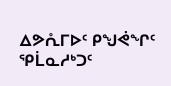ᐃᕗᕅᒥᐅᑦ ᑭᖑᕚᖏᑦ ᕿᒫᓇᓱᒃᑐᑦ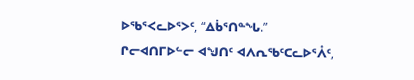ᐅᖃᕐᐸᓚᐅᕐᐳᑦ, “ᐃᑳᕐᑎᓐᖓ.” ᒋᓕᐊᑎᒥᐅᓪᓕ ᐊᖑᑎᑦ ᐊᐱᕆᖃᑦᑕᓚᐅᕐᐰᑦ,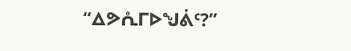“ᐃᕗᕅᒥᐅᖑᕖᑦ?”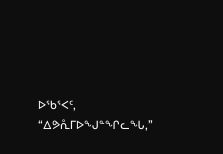ᐅᖃᕐᐸᑦ, “ᐃᕗᕅᒥᐅᖑᓐᖏᓚᖓ,”